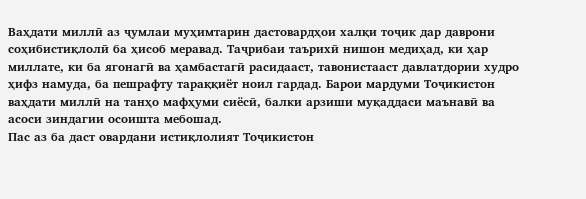Ваҳдати миллӣ аз ҷумлаи муҳимтарин дастовардҳои халқи тоҷик дар даврони соҳибистиқлолӣ ба ҳисоб меравад. Таҷрибаи таърихӣ нишон медиҳад, ки ҳар миллате, ки ба ягонагӣ ва ҳамбастагӣ расидааст, тавонистааст давлатдории худро ҳифз намуда, ба пешрафту тараққиёт ноил гардад. Барои мардуми Тоҷикистон ваҳдати миллӣ на танҳо мафҳуми сиёсӣ, балки арзиши муқаддаси маънавӣ ва асоси зиндагии осоишта мебошад.
Пас аз ба даст овардани истиқлолият Тоҷикистон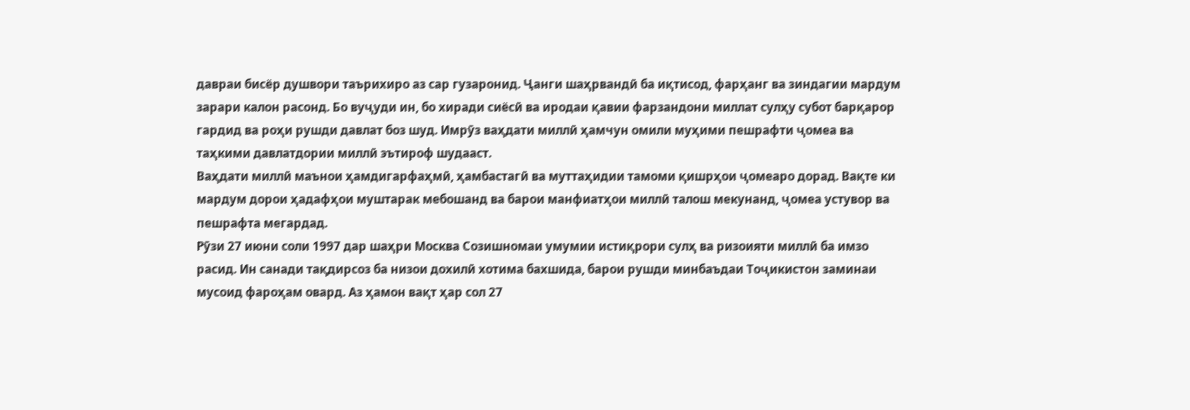давраи бисёр душвори таърихиро аз сар гузаронид. Ҷанги шаҳрвандӣ ба иқтисод, фарҳанг ва зиндагии мардум зарари калон расонд. Бо вуҷуди ин, бо хиради сиёсӣ ва иродаи қавии фарзандони миллат сулҳу субот барқарор гардид ва роҳи рушди давлат боз шуд. Имрӯз ваҳдати миллӣ ҳамчун омили муҳими пешрафти ҷомеа ва таҳкими давлатдории миллӣ эътироф шудааст.
Ваҳдати миллӣ маънои ҳамдигарфаҳмӣ, ҳамбастагӣ ва муттаҳидии тамоми қишрҳои ҷомеаро дорад. Вақте ки мардум дорои ҳадафҳои муштарак мебошанд ва барои манфиатҳои миллӣ талош мекунанд, ҷомеа устувор ва пешрафта мегардад.
Рӯзи 27 июни соли 1997 дар шаҳри Москва Созишномаи умумии истиқрори сулҳ ва ризоияти миллӣ ба имзо расид. Ин санади тақдирсоз ба низои дохилӣ хотима бахшида, барои рушди минбаъдаи Тоҷикистон заминаи мусоид фароҳам овард. Аз ҳамон вақт ҳар сол 27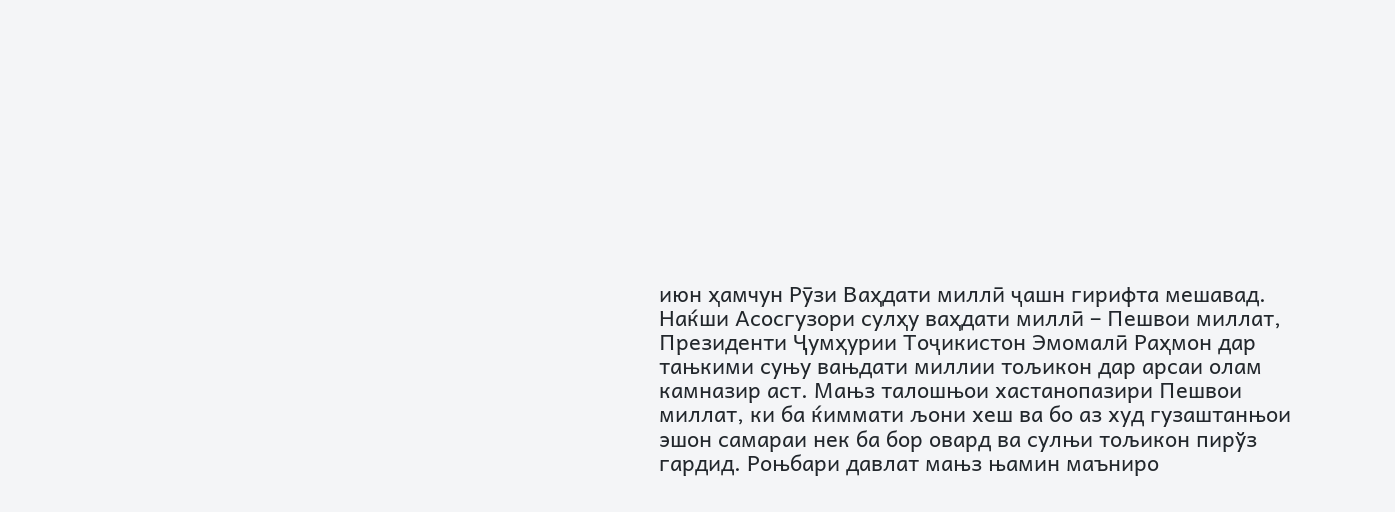июн ҳамчун Рӯзи Ваҳдати миллӣ ҷашн гирифта мешавад.
Наќши Асосгузори сулҳу ваҳдати миллӣ – Пешвои миллат, Президенти Ҷумҳурии Тоҷикистон Эмомалӣ Раҳмон дар тањкими суњу вањдати миллии тољикон дар арсаи олам камназир аст. Мањз талошњои хастанопазири Пешвои миллат, ки ба ќиммати љони хеш ва бо аз худ гузаштанњои эшон самараи нек ба бор овард ва сулњи тољикон пирўз гардид. Роњбари давлат мањз њамин маъниро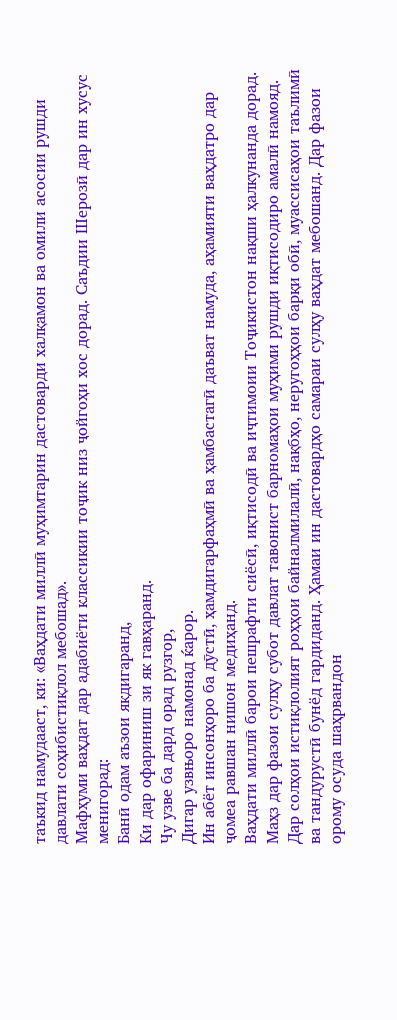таъкид намудааст, ки: «Ваҳдати миллӣ муҳимтарин дастоварди халқамон ва омили асосии рушди давлати соҳибистиқлол мебошад».
Мафҳуми ваҳдат дар адабиёти классикии тоҷик низ ҷойгоҳи хос дорад. Саъдии Шерозӣ дар ин хусус менигорад:
Банӣ одам аъзои якдигаранд,
Ки дар офариниш зи як гавҳаранд.
Чу узве ба дард орад рузгор,
Дигар узвњоро намонад ќарор.
Ин абёт инсонҳоро ба дӯстӣ, ҳамдигарфаҳмӣ ва ҳамбастагӣ даъват намуда, аҳамияти ваҳдатро дар ҷомеа равшан нишон медиҳанд.
Ваҳдати миллӣ барои пешрафти сиёсӣ, иқтисодӣ ва иҷтимоии Тоҷикистон нақши ҳалкунанда дорад. Маҳз дар фазои сулҳу субот давлат тавонист барномаҳои муҳими рушди иқтисодиро амалӣ намояд. Дар солҳои истиқлолият роҳҳои байналмилалӣ, нақбҳо, неругоҳҳои барқи обӣ, муассисаҳои таълимӣ ва тандурустӣ бунёд гардиданд. Ҳамаи ин дастовардҳо самараи сулҳу ваҳдат мебошанд. Дар фазои орому осуда шаҳрвандон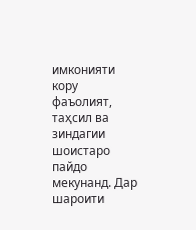имконияти кору фаъолият, таҳсил ва зиндагии шоистаро пайдо мекунанд. Дар шароити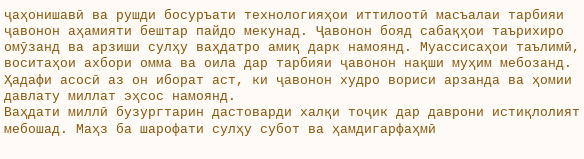ҷаҳонишавӣ ва рушди босуръати технологияҳои иттилоотӣ масъалаи тарбияи ҷавонон аҳамияти бештар пайдо мекунад. Ҷавонон бояд сабақҳои таърихиро омӯзанд ва арзиши сулҳу ваҳдатро амиқ дарк намоянд. Муассисаҳои таълимӣ, воситаҳои ахбори омма ва оила дар тарбияи ҷавонон нақши муҳим мебозанд. Ҳадафи асосӣ аз он иборат аст, ки ҷавонон худро вориси арзанда ва ҳомии давлату миллат эҳсос намоянд.
Ваҳдати миллӣ бузургтарин дастоварди халқи тоҷик дар даврони истиқлолият мебошад. Маҳз ба шарофати сулҳу субот ва ҳамдигарфаҳмӣ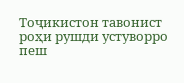Тоҷикистон тавонист роҳи рушди устуворро пеш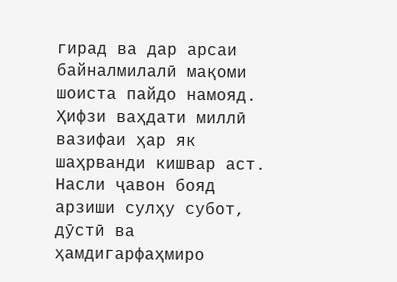гирад ва дар арсаи байналмилалӣ мақоми шоиста пайдо намояд.
Ҳифзи ваҳдати миллӣ вазифаи ҳар як шаҳрванди кишвар аст. Насли ҷавон бояд арзиши сулҳу субот, дӯстӣ ва ҳамдигарфаҳмиро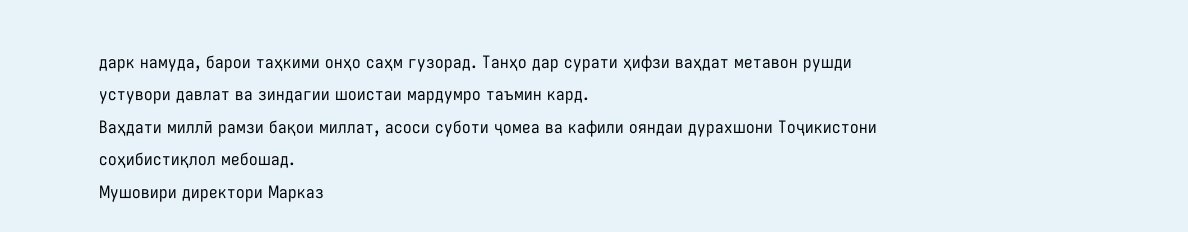дарк намуда, барои таҳкими онҳо саҳм гузорад. Танҳо дар сурати ҳифзи ваҳдат метавон рушди устувори давлат ва зиндагии шоистаи мардумро таъмин кард.
Ваҳдати миллӣ рамзи бақои миллат, асоси суботи ҷомеа ва кафили ояндаи дурахшони Тоҷикистони соҳибистиқлол мебошад.
Мушовири директори Марказ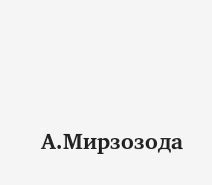А.Мирзозода